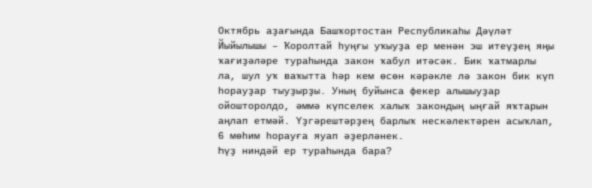Октябрь аҙағында Башҡортостан Республикаһы Дәүләт Йыйылышы – Ҡоролтай һуңғы уҡыуҙа ер менән эш итеүҙең яңы ҡағиҙәләре тураһында закон ҡабул итәсәк. Бик ҡатмарлы ла, шул уҡ ваҡытта һәр кем өсөн кәрәкле лә закон бик күп һорауҙар тыуҙырҙы. Уның буйынса фекер алышыуҙар ойошторолдо, әммә күпселек халыҡ закондың ыңғай яҡтарын аңлап етмәй. Үҙгәрештәрҙең барлыҡ нескәлектәрен асыҡлап, 6 мөһим һорауға яуап әҙерләнек.
Һүҙ ниндәй ер тураһында бара?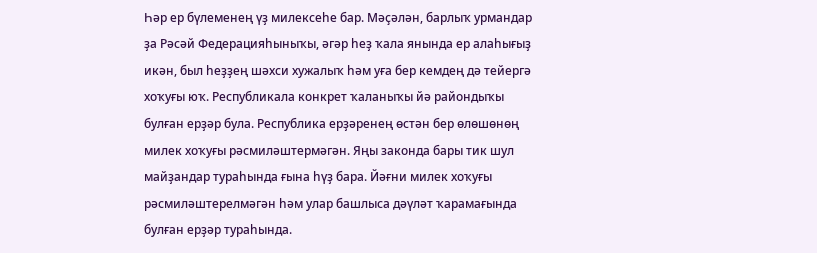Һәр ер бүлеменең үҙ милексеһе бар. Мәҫәлән, барлыҡ урмандар ҙа Рәсәй Федерацияһыныҡы, әгәр һеҙ ҡала янында ер алаһығыҙ икән, был һеҙҙең шәхси хужалыҡ һәм уға бер кемдең дә тейергә хоҡуғы юҡ. Республикала конкрет ҡаланыҡы йә райондыҡы булған ерҙәр була. Республика ерҙәренең өстән бер өлөшөнөң милек хоҡуғы рәсмиләштермәгән. Яңы законда бары тик шул майҙандар тураһында ғына һүҙ бара. Йәғни милек хоҡуғы рәсмиләштерелмәгән һәм улар башлыса дәүләт ҡарамағында булған ерҙәр тураһында.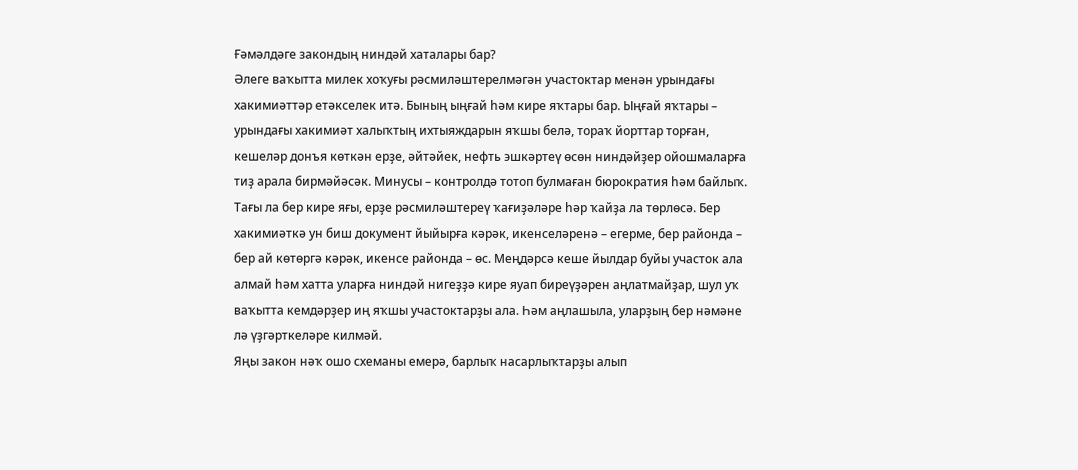Ғәмәлдәге закондың ниндәй хаталары бар?
Әлеге ваҡытта милек хоҡуғы рәсмиләштерелмәгән участоктар менән урындағы хакимиәттәр етәкселек итә. Бының ыңғай һәм кире яҡтары бар. Ыңғай яҡтары – урындағы хакимиәт халыҡтың ихтыяждарын яҡшы белә, тораҡ йорттар торған, кешеләр донъя көткән ерҙе, әйтәйек, нефть эшкәртеү өсөн ниндәйҙер ойошмаларға тиҙ арала бирмәйәсәк. Минусы – контролдә тотоп булмаған бюрократия һәм байлыҡ. Тағы ла бер кире яғы, ерҙе рәсмиләштереү ҡағиҙәләре һәр ҡайҙа ла төрлөсә. Бер хакимиәткә ун биш документ йыйырға кәрәк, икенселәренә – егерме, бер районда – бер ай көтөргә кәрәк, икенсе районда – өс. Меңдәрсә кеше йылдар буйы участок ала алмай һәм хатта уларға ниндәй нигеҙҙә кире яуап биреүҙәрен аңлатмайҙар, шул уҡ ваҡытта кемдәрҙер иң яҡшы участоктарҙы ала. Һәм аңлашыла, уларҙың бер нәмәне лә үҙгәрткеләре килмәй.
Яңы закон нәҡ ошо схеманы емерә, барлыҡ насарлыҡтарҙы алып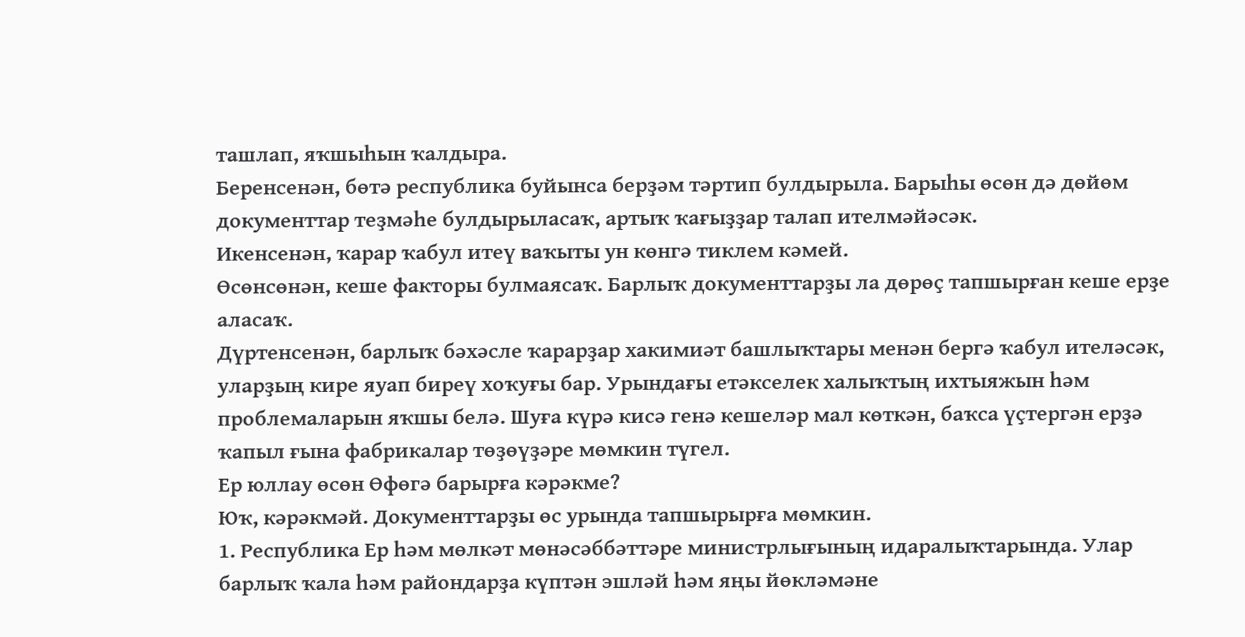ташлап, яҡшыһын ҡалдыра.
Беренсенән, бөтә республика буйынса берҙәм тәртип булдырыла. Барыһы өсөн дә дөйөм документтар теҙмәһе булдырыласаҡ, артыҡ ҡағыҙҙар талап ителмәйәсәк.
Икенсенән, ҡарар ҡабул итеү ваҡыты ун көнгә тиклем кәмей.
Өсөнсөнән, кеше факторы булмаясаҡ. Барлыҡ документтарҙы ла дөрөҫ тапшырған кеше ерҙе аласаҡ.
Дүртенсенән, барлыҡ бәхәсле ҡарарҙар хакимиәт башлыҡтары менән бергә ҡабул ителәсәк, уларҙың кире яуап биреү хоҡуғы бар. Урындағы етәкселек халыҡтың ихтыяжын һәм проблемаларын яҡшы белә. Шуға күрә кисә генә кешеләр мал көткән, баҡса үҫтергән ерҙә ҡапыл ғына фабрикалар төҙөүҙәре мөмкин түгел.
Ер юллау өсөн Өфөгә барырға кәрәкме?
Юҡ, кәрәкмәй. Документтарҙы өс урында тапшырырға мөмкин.
1. Республика Ер һәм мөлкәт мөнәсәббәттәре министрлығының идаралыҡтарында. Улар барлыҡ ҡала һәм райондарҙа күптән эшләй һәм яңы йөкләмәне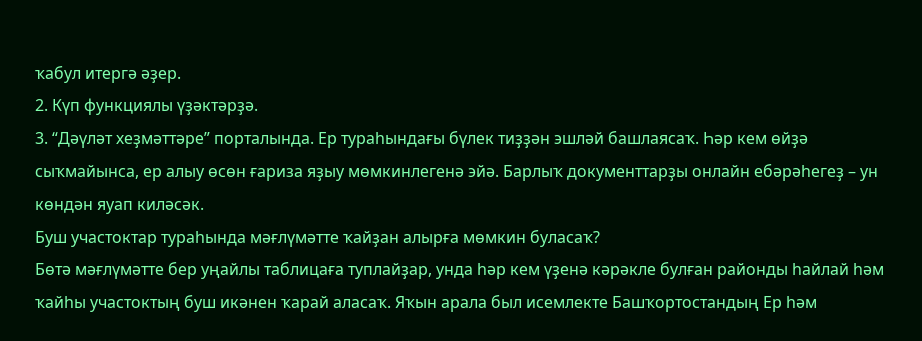ҡабул итергә әҙер.
2. Күп функциялы үҙәктәрҙә.
3. “Дәүләт хеҙмәттәре” порталында. Ер тураһындағы бүлек тиҙҙән эшләй башлаясаҡ. Һәр кем өйҙә сыҡмайынса, ер алыу өсөн ғариза яҙыу мөмкинлегенә эйә. Барлыҡ документтарҙы онлайн ебәрәһегеҙ – ун көндән яуап киләсәк.
Буш участоктар тураһында мәғлүмәтте ҡайҙан алырға мөмкин буласаҡ?
Бөтә мәғлүмәтте бер уңайлы таблицаға туплайҙар, унда һәр кем үҙенә кәрәкле булған районды һайлай һәм ҡайһы участоктың буш икәнен ҡарай аласаҡ. Яҡын арала был исемлекте Башҡортостандың Ер һәм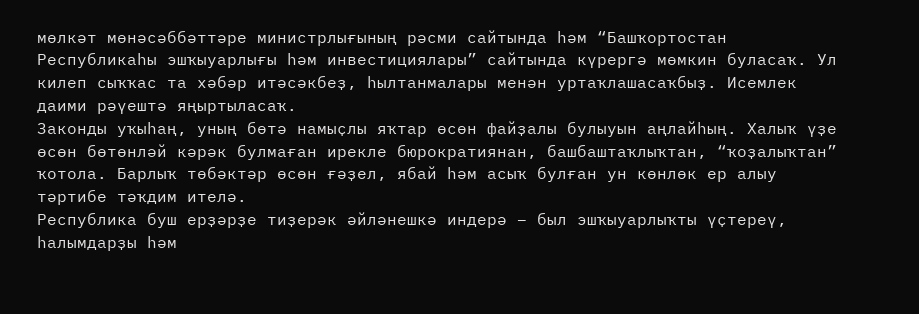мөлкәт мөнәсәббәттәре министрлығының рәсми сайтында һәм “Башҡортостан Республикаһы эшҡыуарлығы һәм инвестициялары” сайтында күрергә мөмкин буласаҡ. Ул килеп сыҡҡас та хәбәр итәсәкбеҙ, һылтанмалары менән уртаҡлашасаҡбыҙ. Исемлек даими рәүештә яңыртыласаҡ.
Законды уҡыһаң, уның бөтә намыҫлы яҡтар өсөн файҙалы булыуын аңлайһың. Халыҡ үҙе өсөн бөтөнләй кәрәк булмаған ирекле бюрократиянан, башбаштаҡлыҡтан, “ҡоҙалыҡтан” ҡотола. Барлыҡ төбәктәр өсөн ғәҙел, ябай һәм асыҡ булған ун көнлөк ер алыу тәртибе тәҡдим ителә.
Республика буш ерҙәрҙе тиҙерәк әйләнешкә индерә – был эшҡыуарлыҡты үҫтереү, һалымдарҙы һәм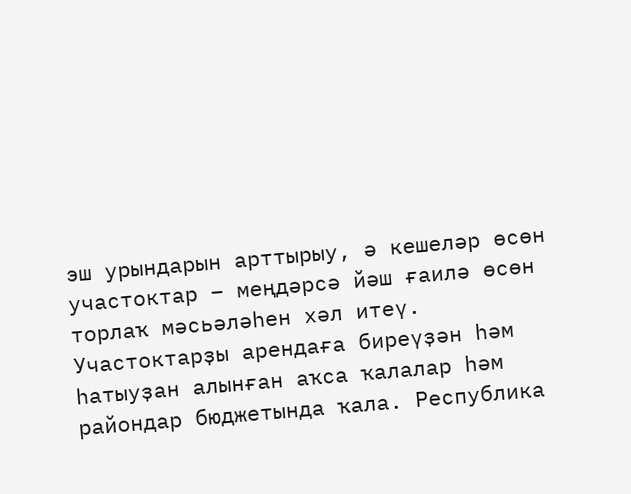эш урындарын арттырыу, ә кешеләр өсөн участоктар – меңдәрсә йәш ғаилә өсөн торлаҡ мәсьәләһен хәл итеү. Участоктарҙы арендаға биреүҙән һәм һатыуҙан алынған аҡса ҡалалар һәм райондар бюджетында ҡала. Республика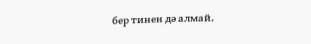бер тинен дә алмай.